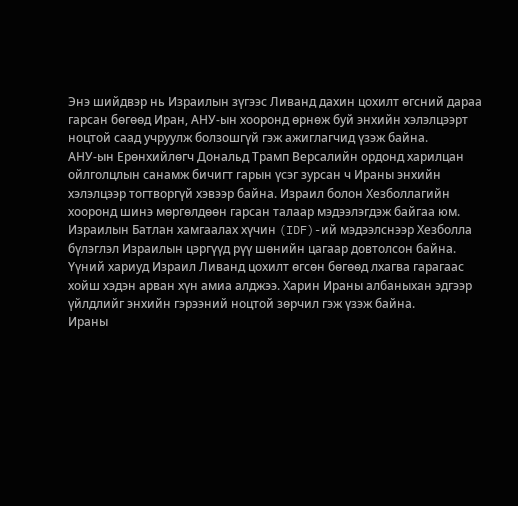Энэ шийдвэр нь Израилын зүгээс Ливанд дахин цохилт өгсний дараа гарсан бөгөөд Иран, АНУ-ын хооронд өрнөж буй энхийн хэлэлцээрт ноцтой саад учруулж болзошгүй гэж ажиглагчид үзэж байна.
АНУ-ын Ерөнхийлөгч Дональд Трамп Версалийн ордонд харилцан ойлголцлын санамж бичигт гарын үсэг зурсан ч Ираны энхийн хэлэлцээр тогтворгүй хэвээр байна. Израил болон Хезболлагийн хооронд шинэ мөргөлдөөн гарсан талаар мэдээлэгдэж байгаа юм.
Израилын Батлан хамгаалах хүчин (IDF)-ий мэдээлснээр Хезболла бүлэглэл Израилын цэргүүд рүү шөнийн цагаар довтолсон байна. Үүний хариуд Израил Ливанд цохилт өгсөн бөгөөд лхагва гарагаас хойш хэдэн арван хүн амиа алджээ. Харин Ираны албаныхан эдгээр үйлдлийг энхийн гэрээний ноцтой зөрчил гэж үзэж байна.
Ираны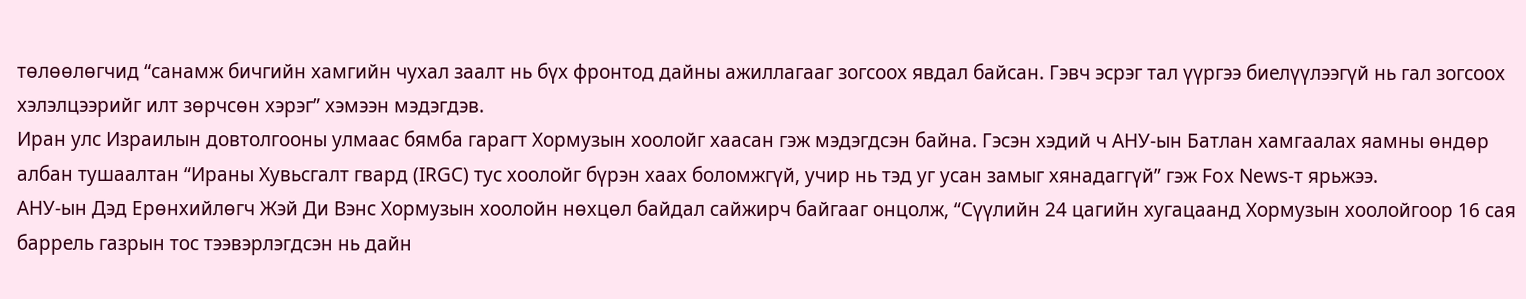төлөөлөгчид “санамж бичгийн хамгийн чухал заалт нь бүх фронтод дайны ажиллагааг зогсоох явдал байсан. Гэвч эсрэг тал үүргээ биелүүлээгүй нь гал зогсоох хэлэлцээрийг илт зөрчсөн хэрэг” хэмээн мэдэгдэв.
Иран улс Израилын довтолгооны улмаас бямба гарагт Хормузын хоолойг хаасан гэж мэдэгдсэн байна. Гэсэн хэдий ч АНУ-ын Батлан хамгаалах яамны өндөр албан тушаалтан “Ираны Хувьсгалт гвард (IRGC) тус хоолойг бүрэн хаах боломжгүй, учир нь тэд уг усан замыг хянадаггүй” гэж Fox News-т ярьжээ.
АНУ-ын Дэд Ерөнхийлөгч Жэй Ди Вэнс Хормузын хоолойн нөхцөл байдал сайжирч байгааг онцолж, “Сүүлийн 24 цагийн хугацаанд Хормузын хоолойгоор 16 сая баррель газрын тос тээвэрлэгдсэн нь дайн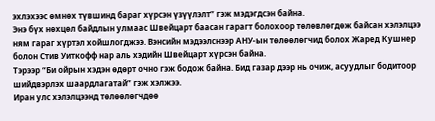эхлэхээс өмнөх түвшинд бараг хүрсэн үзүүлэлт” гэж мэдэгдсэн байна.
Энэ бүх нөхцөл байдлын улмаас Швейцарт баасан гарагт болохоор төлөвлөгдөж байсан хэлэлцээ ням гараг хүртэл хойшлогджээ. Вэнсийн мэдээлснээр АНУ-ын төлөөлөгчид болох Жаред Кушнер болон Стив Уиткофф нар аль хэдийн Швейцарт хүрсэн байна.
Тэрээр “Би ойрын хэдэн өдөрт очно гэж бодож байна. Бид газар дээр нь очиж, асуудлыг бодитоор шийдвэрлэх шаардлагатай” гэж хэлжээ.
Иран улс хэлэлцээнд төлөөлөгчдөө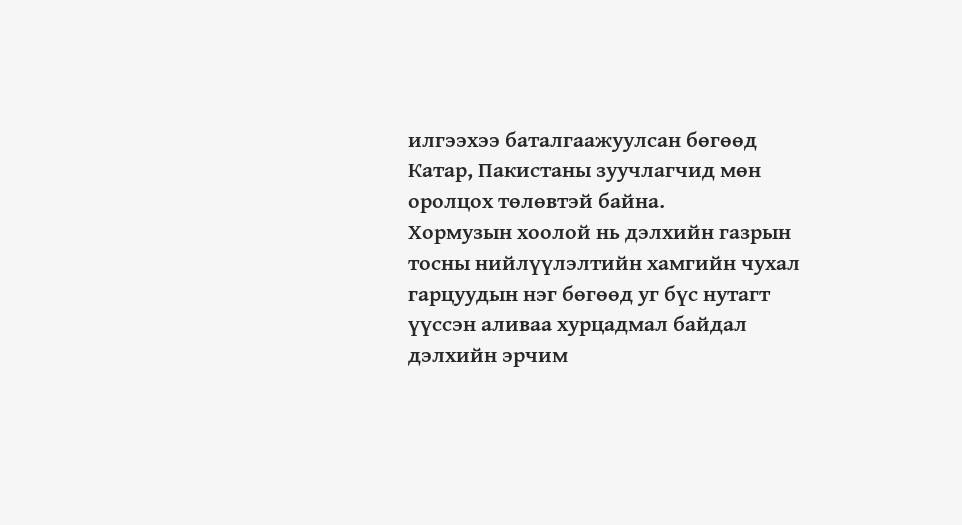илгээхээ баталгаажуулсан бөгөөд Катар, Пакистаны зуучлагчид мөн оролцох төлөвтэй байна.
Хормузын хоолой нь дэлхийн газрын тосны нийлүүлэлтийн хамгийн чухал гарцуудын нэг бөгөөд уг бүс нутагт үүссэн аливаа хурцадмал байдал дэлхийн эрчим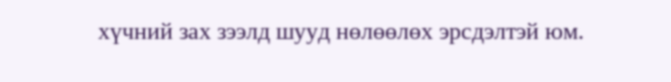хүчний зах зээлд шууд нөлөөлөх эрсдэлтэй юм.